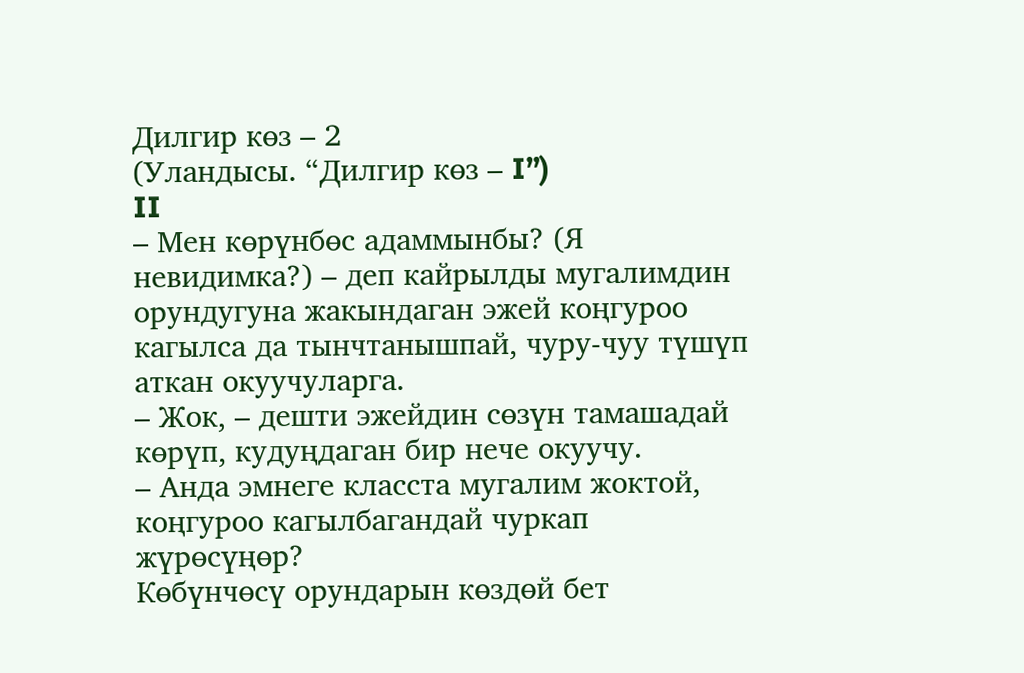Дилгир көз – 2
(Уландысы. “Дилгир көз – I”)
II
– Мен көрүнбөс адаммынбы? (Я невидимка?) – деп кайрылды мугалимдин орундугуна жакындаган эжей коңгуроо кагылса да тынчтанышпай, чуру-чуу түшүп аткан окуучуларга.
– Жок, – дешти эжейдин сөзүн тамашадай көрүп, кудуңдаган бир нече окуучу.
– Анда эмнеге класста мугалим жоктой, коңгуроо кагылбагандай чуркап жүрөсүңөр?
Көбүнчөсү орундарын көздөй бет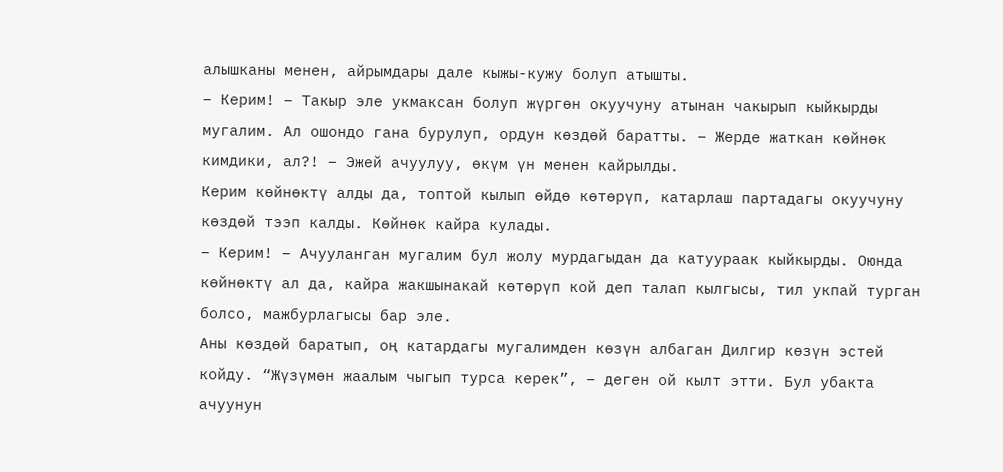алышканы менен, айрымдары дале кыжы-кужу болуп атышты.
– Керим! – Такыр эле укмаксан болуп жүргөн окуучуну атынан чакырып кыйкырды мугалим. Ал ошондо гана бурулуп, ордун көздөй баратты. – Жерде жаткан көйнөк кимдики, ал?! – Эжей ачуулуу, өкүм үн менен кайрылды.
Керим көйнөктү алды да, топтой кылып өйдө көтөрүп, катарлаш партадагы окуучуну көздөй тээп калды. Көйнөк кайра кулады.
– Керим! – Ачууланган мугалим бул жолу мурдагыдан да катуураак кыйкырды. Оюнда көйнөктү ал да, кайра жакшынакай көтөрүп кой деп талап кылгысы, тил укпай турган болсо, мажбурлагысы бар эле.
Аны көздөй баратып, оң катардагы мугалимден көзүн албаган Дилгир көзүн эстей койду. “Жүзүмөн жаалым чыгып турса керек”, – деген ой кылт этти. Бул убакта ачуунун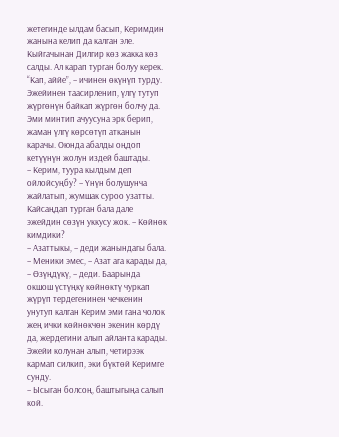жетегинде ылдам басып, Керимдин жанына келип да калган эле. Кыйгачынан Дилгир көз жакка көз салды. Ал карап турган болуу керек. “Кап, аййе”, – ичинен өкүнүп турду. Эжейинен таасирленип, үлгү тутуп жүргөнүн байкап жүргөн болчу да. Эми минтип ачуусуна эрк берип, жаман үлгү көрсөтүп атканын карачы. Оюнда абалды оңдоп кетүүнүн жолун издей баштады.
– Керим, туура кылдым деп ойлойсуңбу? – Үнүн болушунча жайлатып, жумшак суроо узатты. Кайсаңдап турган бала дале эжейдин сөзүн уккусу жок. – Көйнөк кимдики?
– Азаттыкы, – деди жанындагы бала.
– Меники эмес, – Азат ага карады да, – Өзүңдүкү, – деди. Баарында окшош үстүңкү көйнөктү чуркап жүрүп тердегенинен чечкенин унутуп калган Керим эми гана чолок жең ички көйнөкчөн экенин көрдү да, жердегини алып айланта карады. Эжейи колунан алып, четирээк кармап силкип, эки бүктөй Керимге сунду.
– Ысыган болсоң, баштыгыңа салып кой.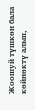Жоошуй түшкөн бала көйнөктү алып,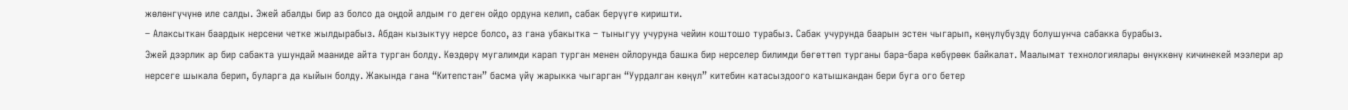жөлөнгүчүнө иле салды. Эжей абалды бир аз болсо да оңдой алдым го деген ойдо ордуна келип, сабак берүүгө киришти.
– Алаксыткан баардык нерсени четке жылдырабыз. Абдан кызыктуу нерсе болсо, аз гана убакытка – тыныгуу учуруна чейин коштошо турабыз. Сабак учурунда баарын эстен чыгарып, көңүлүбүздү болушунча сабакка бурабыз.
Эжей дээрлик ар бир сабакта ушундай мааниде айта турган болду. Көздөрү мугалимди карап турган менен ойлорунда башка бир нерселер билимди бөгөттөп турганы бара-бара көбүрөөк байкалат. Маалымат технологиялары өнүккөнү кичинекей мээлери ар нерсеге шыкала берип, буларга да кыйын болду. Жакында гана “Китепстан” басма үйү жарыкка чыгарган “Уурдалган көңүл” китебин катасыздоого катышкандан бери буга ого бетер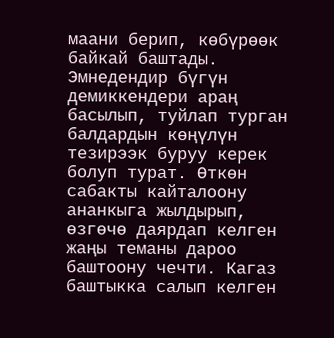маани берип, көбүрөөк байкай баштады.
Эмнедендир бүгүн демиккендери араң басылып, туйлап турган балдардын көңүлүн тезирээк буруу керек болуп турат. Өткөн сабакты кайталоону ананкыга жылдырып, өзгөчө даярдап келген жаңы теманы дароо баштоону чечти. Кагаз баштыкка салып келген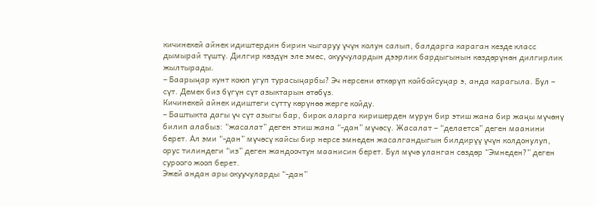кичинекей айнек идиштердин бирин чыгаруу үчүн колун салып, балдарга караган кезде класс дымырай түштү. Дилгир көздүн эле эмес, окуучулардын дээрлик бардыгынын көздөрүнөн дилгирлик жылтырады.
– Баарыңар кунт коюп угуп турасыңарбы? Эч нерсени өткөрүп койбойсуңар э, анда карагыла. Бул – сүт. Демек биз бүгүн сүт азыктарын өтөбүз.
Кичинекей айнек идиштеги сүттү көрүнөө жерге койду.
– Баштыкта дагы үч сүт азыгы бар, бирок аларга киришерден мурун бир этиш жана бир жаңы мүчөнү билип алабыз: “жасалат” деген этиш жана “-дан” мүчөсү. Жасалат – “делается” деген маанини берет. Ал эми “-дан” мүчөсү кайсы бир нерсе эмнеден жасалгандыгын билдирүү үчүн колдонулуп, орус тилиндеги “из” деген жандоочтун маанисин берет. Бул мүчө уланган сөздөр “Эмнеден?” деген суроого жооп берет.
Эжей андан ары окуучуларды “-дан”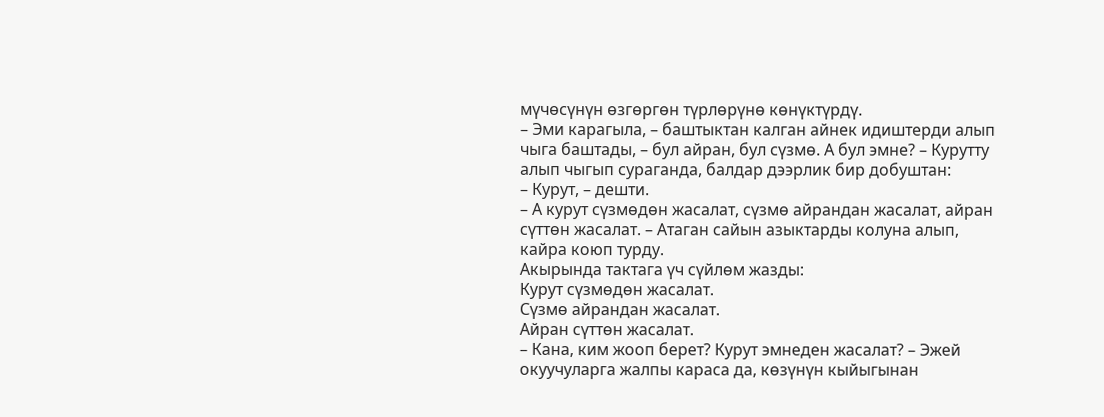мүчөсүнүн өзгөргөн түрлөрүнө көнүктүрдү.
– Эми карагыла, – баштыктан калган айнек идиштерди алып чыга баштады, – бул айран, бул сүзмө. А бул эмне? – Курутту алып чыгып сураганда, балдар дээрлик бир добуштан:
– Курут, – дешти.
– А курут сүзмөдөн жасалат, сүзмө айрандан жасалат, айран сүттөн жасалат. – Атаган сайын азыктарды колуна алып, кайра коюп турду.
Акырында тактага үч сүйлөм жазды:
Курут сүзмөдөн жасалат.
Сүзмө айрандан жасалат.
Айран сүттөн жасалат.
– Кана, ким жооп берет? Курут эмнеден жасалат? – Эжей окуучуларга жалпы караса да, көзүнүн кыйыгынан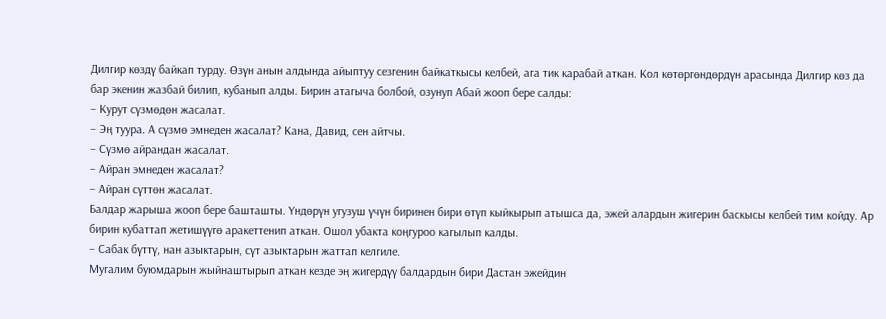Дилгир көздү байкап турду. Өзүн анын алдында айыптуу сезгенин байкаткысы келбей, ага тик карабай аткан. Кол көтөргөндөрдүн арасында Дилгир көз да бар экенин жазбай билип, кубанып алды. Бирин атагыча болбой, озунуп Абай жооп бере салды:
– Курут сүзмөдөн жасалат.
– Эң туура. А сүзмө эмнеден жасалат? Кана, Давид, сен айтчы.
– Сүзмө айрандан жасалат.
– Айран эмнеден жасалат?
– Айран сүттөн жасалат.
Балдар жарыша жооп бере башташты. Үндөрүн угузуш үчүн биринен бири өтүп кыйкырып атышса да, эжей алардын жигерин баскысы келбей тим койду. Ар бирин кубаттап жетишүүгө аракеттенип аткан. Ошол убакта коңгуроо кагылып калды.
– Сабак бүттү, нан азыктарын, сүт азыктарын жаттап келгиле.
Мугалим буюмдарын жыйнаштырып аткан кезде эң жигердүү балдардын бири Дастан эжейдин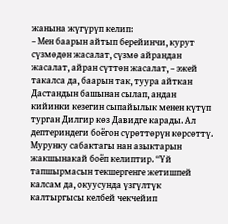жанына жүгүрүп келип:
– Мен баарын айтып берейинчи, курут сүзмөдөн жасалат, сүзмө айрандан жасалат, айран сүттөн жасалат, – эжей такалса да, баарын так, туура айткан Дастандын башынан сылап, андан кийинки кезегин сыпайылык менен күтүп турган Дилгир көз Давидге карады. Ал дептериндеги боёгон сүрөттөрүн көрсөттү. Мурунку сабактагы нан азыктарын жакшынакай боёп келиптир. “Үй тапшырмасын текшергенге жетишпей калсам да, окуусунда үзгүлтүк калтыргысы келбей чекчейип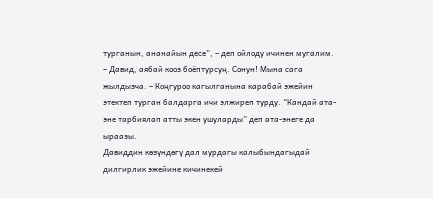турганын, ананайын десе”, – деп ойлоду ичинен мугалим.
– Давид, аябай кооз боёптурсуң. Сонун! Мына сага жылдызча. – Коңгуроо кагылганына карабай эжейин этектеп турган балдарга ичи элжиреп турду. “Кандай ата-эне тарбиялап атты экен ушуларды” деп ата-энеге да ыраазы.
Давиддин көзүндөгү дал мурдагы калыбындагыдай дилгирлик эжейине кичинекей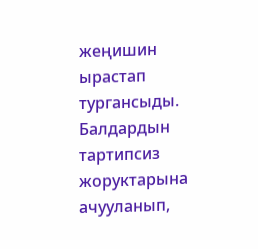жеңишин ырастап тургансыды. Балдардын тартипсиз жоруктарына ачууланып,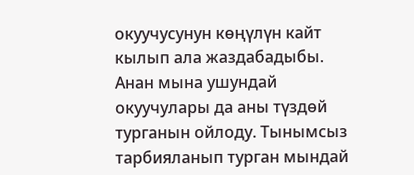окуучусунун көңүлүн кайт кылып ала жаздабадыбы. Анан мына ушундай окуучулары да аны түздөй турганын ойлоду. Тынымсыз тарбияланып турган мындай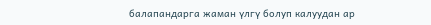балапандарга жаман үлгү болуп калуудан ар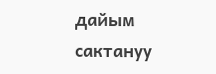дайым сактануу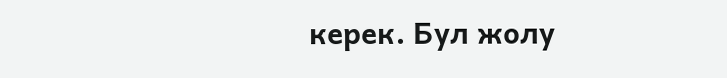керек. Бул жолу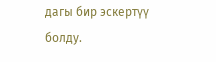дагы бир эскертүү болду.